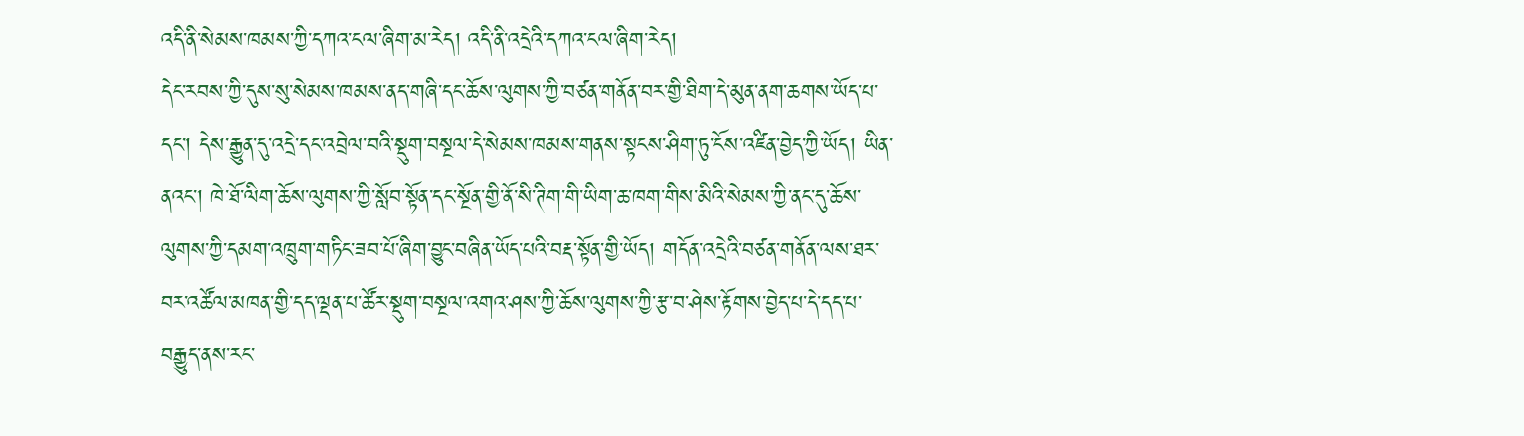འདི་ནི་སེམས་ཁམས་ཀྱི་དཀའ་ངལ་ཞིག་མ་རེད། འདི་ནི་འདྲེའི་དཀའ་ངལ་ཞིག་རེད།
དེང་རབས་ཀྱི་དུས་སུ་སེམས་ཁམས་ནད་གཞི་དང་ཆོས་ལུགས་ཀྱི་བཙན་གནོན་བར་གྱི་ཐིག་དེ་མུན་ནག་ཆགས་ཡོད་པ་དང་། དེས་རྒྱུན་དུ་འདྲེ་དང་འབྲེལ་བའི་སྡུག་བསྔལ་དེ་སེམས་ཁམས་གནས་སྟངས་ཤིག་ཏུ་ངོས་འཛིན་བྱེད་ཀྱི་ཡོད། ཡིན་ནའང་། ཁེ་ཐོ་ལིག་ཆོས་ལུགས་ཀྱི་སློབ་སྟོན་དང་སྔོན་གྱི་ནོ་སི་ཊིག་གི་ཡིག་ཆ་ཁག་གིས་མིའི་སེམས་ཀྱི་ནང་དུ་ཆོས་ལུགས་ཀྱི་དམག་འཁྲུག་གཏིང་ཟབ་པོ་ཞིག་བྱུང་བཞིན་ཡོད་པའི་བརྡ་སྟོན་གྱི་ཡོད། གདོན་འདྲེའི་བཙན་གནོན་ལས་ཐར་བར་འཚོལ་མཁན་གྱི་དད་ལྡན་པ་ཚོར་སྡུག་བསྔལ་འགའ་ཤས་ཀྱི་ཆོས་ལུགས་ཀྱི་རྩ་བ་ཤེས་རྟོགས་བྱེད་པ་དེ་དད་པ་བརྒྱུད་ནས་རང་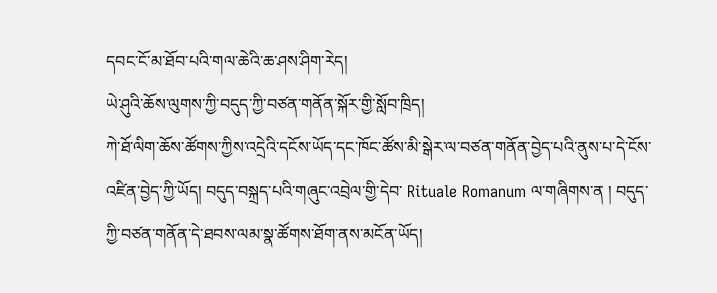དབང་ངོ་མ་ཐོབ་པའི་གལ་ཆེའི་ཆ་ཤས་ཤིག་རེད།
ཡེ་ཤུའི་ཆོས་ལུགས་ཀྱི་བདུད་ཀྱི་བཙན་གནོན་སྐོར་གྱི་སློབ་ཁྲིད།
ཀེ་ཐོ་ལིག་ཆོས་ཚོགས་ཀྱིས་འདྲེའི་དངོས་ཡོད་དང་ཁོང་ཚོས་མི་སྒེར་ལ་བཙན་གནོན་བྱེད་པའི་ནུས་པ་དེ་ངོས་འཛིན་བྱེད་ཀྱི་ཡོད། བདུད་བསྐྲད་པའི་གཞུང་འབྲེལ་གྱི་དེབ་ Rituale Romanum ལ་གཞིགས་ན ། བདུད་ཀྱི་བཙན་གནོན་དེ་ཐབས་ལམ་སྣ་ཚོགས་ཐོག་ནས་མངོན་ཡོད།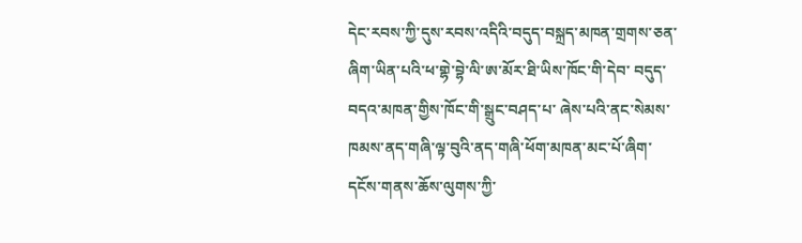དེང་རབས་ཀྱི་དུས་རབས་འདིའི་བདུད་བསྐྲད་མཁན་གྲགས་ཅན་ཞིག་ཡིན་པའི་ཕ་གྷེ་བྷེ་ལི་ཨ་མོར་ཐི་ཡིས་ཁོང་གི་དེབ་ བདུད་བདའ་མཁན་གྱིས་ཁོང་གི་སྒྲུང་བཤད་པ་ ཞེས་པའི་ནང་སེམས་ཁམས་ནད་གཞི་ལྟ་བུའི་ནད་གཞི་ཕོག་མཁན་མང་པོ་ཞིག་དངོས་གནས་ཆོས་ལུགས་ཀྱི་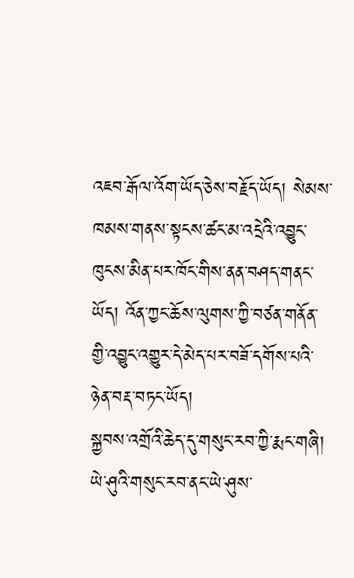འཇབ་རྒོལ་འོག་ཡོད་ཅེས་བརྗོད་ཡོད། སེམས་ཁམས་གནས་སྟངས་ཚང་མ་འདྲེའི་འབྱུང་ཁུངས་མིན་པར་ཁོང་གིས་ནན་བཤད་གནང་ཡོད། འོན་ཀྱང་ཆོས་ལུགས་ཀྱི་བཙན་གནོན་གྱི་འབྱུང་འགྱུར་དེ་མེད་པར་བཟོ་དགོས་པའི་ཉེན་བརྡ་བཏང་ཡོད།
སྐྱབས་འགྲོའི་ཆེད་དུ་གསུང་རབ་ཀྱི་རྨང་གཞི།
ཡེ་ཤུའི་གསུང་རབ་ནང་ཡེ་ཤུས་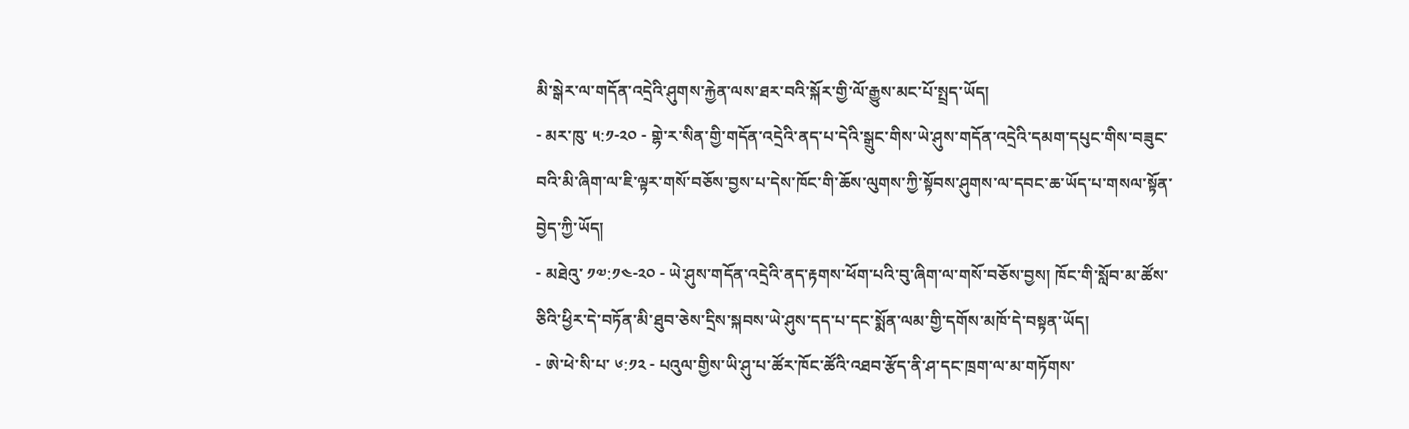མི་སྒེར་ལ་གདོན་འདྲེའི་ཤུགས་རྐྱེན་ལས་ཐར་བའི་སྐོར་གྱི་ལོ་རྒྱུས་མང་པོ་སྤྲད་ཡོད།
- མར་ཁུ་ ༥:༡-༢༠ - གྷེ་ར་སིན་གྱི་གདོན་འདྲེའི་ནད་པ་དེའི་སྒྲུང་གིས་ཡེ་ཤུས་གདོན་འདྲེའི་དམག་དཔུང་གིས་བཟུང་བའི་མི་ཞིག་ལ་ཇི་ལྟར་གསོ་བཅོས་བྱས་པ་དེས་ཁོང་གི་ཆོས་ལུགས་ཀྱི་སྟོབས་ཤུགས་ལ་དབང་ཆ་ཡོད་པ་གསལ་སྟོན་བྱེད་ཀྱི་ཡོད།
- མཐེའུ་ ༡༧:༡༤-༢༠ - ཡེ་ཤུས་གདོན་འདྲེའི་ནད་རྟགས་ཕོག་པའི་བུ་ཞིག་ལ་གསོ་བཅོས་བྱས། ཁོང་གི་སློབ་མ་ཚོས་ཅིའི་ཕྱིར་དེ་བཏོན་མི་ཐུབ་ཅེས་དྲིས་སྐབས་ཡེ་ཤུས་དད་པ་དང་སྨོན་ལམ་གྱི་དགོས་མཁོ་དེ་བསྟན་ཡོད།
- ཨེ་ཕེ་སི་པ་ ༦:༡༢ - པའུལ་གྱིས་ཡི་ཤུ་པ་ཚོར་ཁོང་ཚོའི་འཐབ་རྩོད་ནི་ཤ་དང་ཁྲག་ལ་མ་གཏོགས་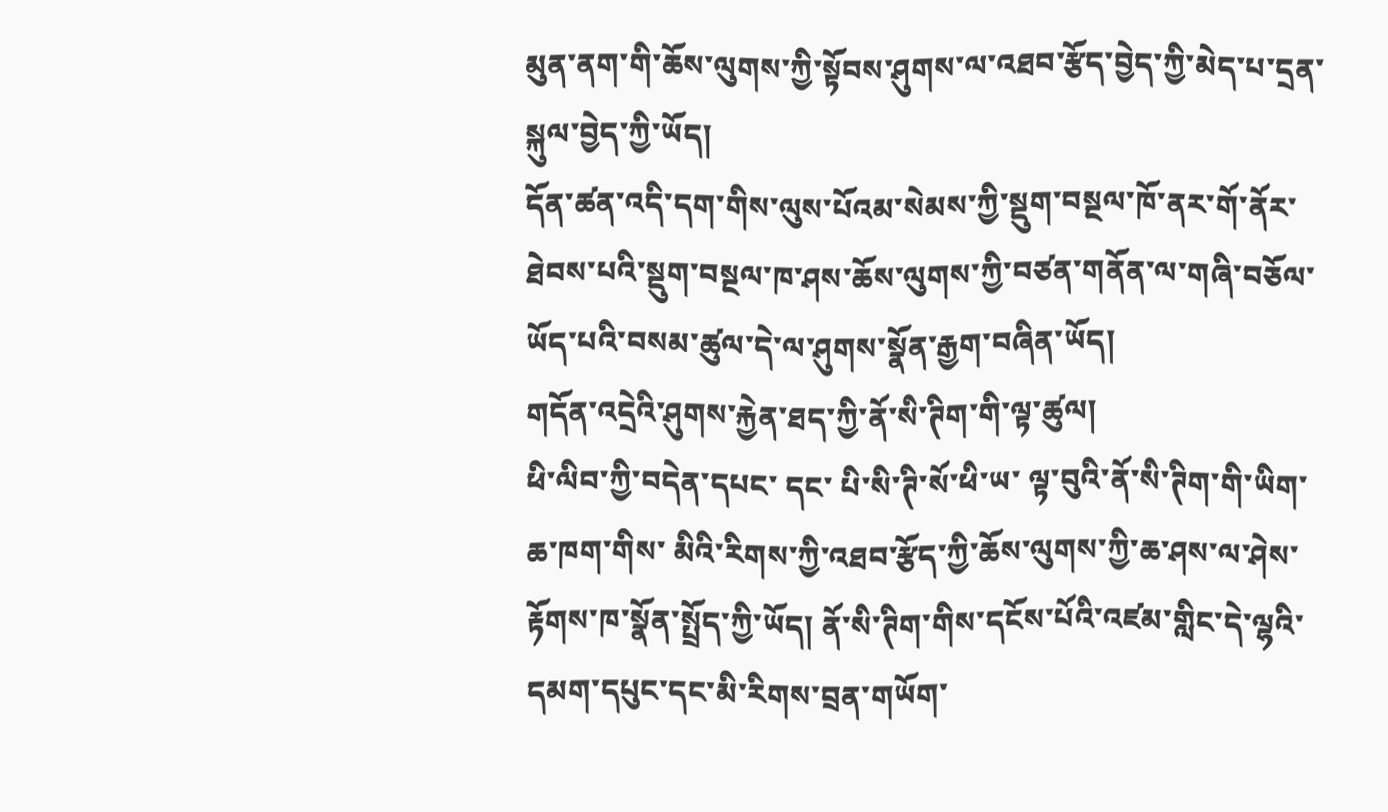མུན་ནག་གི་ཆོས་ལུགས་ཀྱི་སྟོབས་ཤུགས་ལ་འཐབ་རྩོད་བྱེད་ཀྱི་མེད་པ་དྲན་སྐུལ་བྱེད་ཀྱི་ཡོད།
དོན་ཚན་འདི་དག་གིས་ལུས་པོའམ་སེམས་ཀྱི་སྡུག་བསྔལ་ཁོ་ནར་གོ་ནོར་ཐེབས་པའི་སྡུག་བསྔལ་ཁ་ཤས་ཆོས་ལུགས་ཀྱི་བཙན་གནོན་ལ་གཞི་བཅོལ་ཡོད་པའི་བསམ་ཚུལ་དེ་ལ་ཤུགས་སྣོན་རྒྱག་བཞིན་ཡོད།
གདོན་འདྲེའི་ཤུགས་རྐྱེན་ཐད་ཀྱི་ནོ་སི་ཊིག་གི་ལྟ་ཚུལ།
ཕི་ལིབ་ཀྱི་བདེན་དཔང་ དང་ པི་སི་ཊི་སོ་ཕི་ཡ་ ལྟ་བུའི་ནོ་སི་ཊིག་གི་ཡིག་ཆ་ཁག་གིས་ མིའི་རིགས་ཀྱི་འཐབ་རྩོད་ཀྱི་ཆོས་ལུགས་ཀྱི་ཆ་ཤས་ལ་ཤེས་རྟོགས་ཁ་སྣོན་སྤྲོད་ཀྱི་ཡོད། ནོ་སི་ཊིག་གིས་དངོས་པོའི་འཛམ་གླིང་དེ་ལྷའི་དམག་དཔུང་དང་མི་རིགས་བྲན་གཡོག་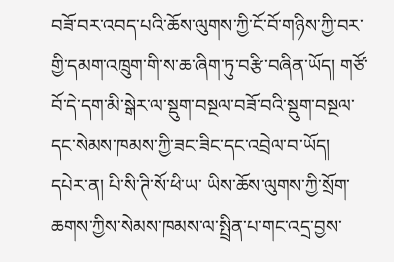བཟོ་བར་འབད་པའི་ཆོས་ལུགས་ཀྱི་ངོ་བོ་གཉིས་ཀྱི་བར་གྱི་དམག་འཁྲུག་གི་ས་ཆ་ཞིག་ཏུ་བརྩི་བཞིན་ཡོད། གཙོ་བོ་དེ་དག་མི་སྒེར་ལ་སྡུག་བསྔལ་བཟོ་བའི་སྡུག་བསྔལ་དང་སེམས་ཁམས་ཀྱི་ཟང་ཟིང་དང་འབྲེལ་བ་ཡོད།
དཔེར་ན། པི་སི་ཊི་སོ་ཕི་ཡ་ ཡིས་ཆོས་ལུགས་ཀྱི་སྲོག་ཆགས་ཀྱིས་སེམས་ཁམས་ལ་སྤྲིན་པ་གང་འདྲ་བྱས་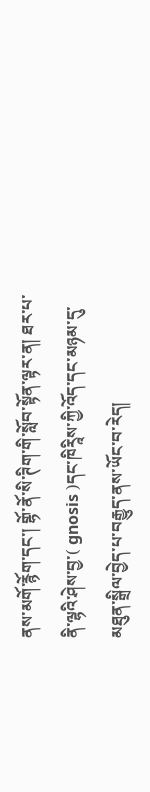ནས་མགོ་རྙོག་དང་། གྷོ་ནོ་སི་ཊིག་གི་སློབ་སྟོན་ལྟར་ན། ཐར་པ་ནི་ལྷའི་ཤེས་བྱ་( gnosis )དང་ཁིརཱིས་ཀྱི་འོད་དང་མཉམ་དུ་མཐུན་སྒྲིལ་བྱེད་པ་བརྒྱུད་ནས་ཡོང་བ་རེད།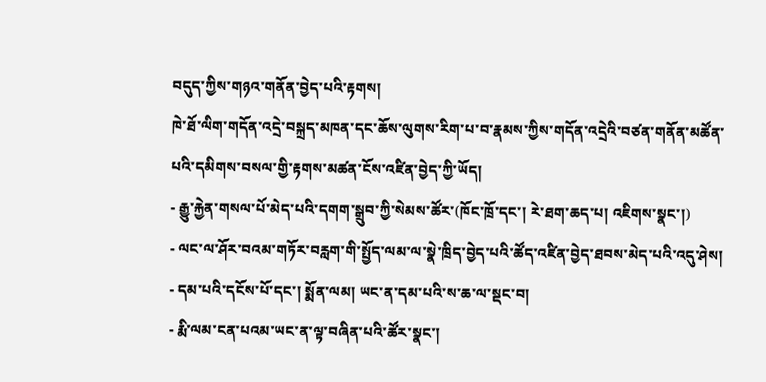བདུད་ཀྱིས་གཉའ་གནོན་བྱེད་པའི་རྟགས།
ཁེ་ཐོ་ལིག་གདོན་འདྲེ་བསྐྲད་མཁན་དང་ཆོས་ལུགས་རིག་པ་བ་རྣམས་ཀྱིས་གདོན་འདྲེའི་བཙན་གནོན་མཚོན་པའི་དམིགས་བསལ་གྱི་རྟགས་མཚན་ངོས་འཛིན་བྱེད་ཀྱི་ཡོད།
- རྒྱུ་རྐྱེན་གསལ་པོ་མེད་པའི་དགག་སྒྲུབ་ཀྱི་སེམས་ཚོར་(ཁོང་ཁྲོ་དང་། རེ་ཐག་ཆད་པ། འཇིགས་སྣང་།)
- ལང་ལ་ཤོར་བའམ་གཏོར་བརླག་གི་སྤྱོད་ལམ་ལ་སྣེ་ཁྲིད་བྱེད་པའི་ཚོད་འཛིན་བྱེད་ཐབས་མེད་པའི་འདུ་ཤེས།
- དམ་པའི་དངོས་པོ་དང་། སྨོན་ལམ། ཡང་ན་དམ་པའི་ས་ཆ་ལ་སྡང་བ།
- རྨི་ལམ་ངན་པའམ་ཡང་ན་ལྟ་བཞིན་པའི་ཚོར་སྣང་།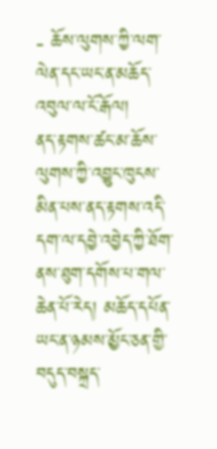- ཆོས་ལུགས་ཀྱི་ལག་ལེན་དང་ཡང་ན་མཆོད་འབུལ་ལ་ངོ་རྒོལ།
ནད་རྟགས་ཚང་མ་ཆོས་ལུགས་ཀྱི་འབྱུང་ཁུངས་མིན་པས་ནད་རྟགས་འདི་དག་ལ་དབྱེ་འབྱེད་ཀྱི་ཐོག་ནས་ཐུག་དགོས་པ་གལ་ཆེན་པོ་རེད། མཆོད་དཔོན་ཡང་ན་ཉམས་མྱོང་ཅན་གྱི་བདུད་བསྐྲད་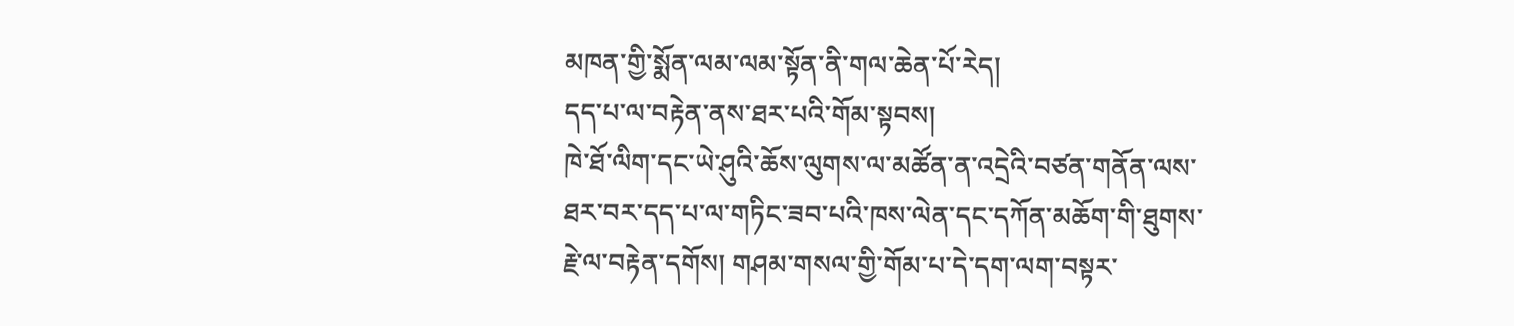མཁན་གྱི་སྨོན་ལམ་ལམ་སྟོན་ནི་གལ་ཆེན་པོ་རེད།
དད་པ་ལ་བརྟེན་ནས་ཐར་པའི་གོམ་སྟབས།
ཁེ་ཐོ་ལིག་དང་ཡེ་ཤུའི་ཆོས་ལུགས་ལ་མཚོན་ན་འདྲེའི་བཙན་གནོན་ལས་ཐར་བར་དད་པ་ལ་གཏིང་ཟབ་པའི་ཁས་ལེན་དང་དཀོན་མཆོག་གི་ཐུགས་རྗེ་ལ་བརྟེན་དགོས། གཤམ་གསལ་གྱི་གོམ་པ་དེ་དག་ལག་བསྟར་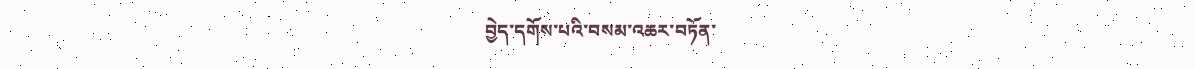བྱེད་དགོས་པའི་བསམ་འཆར་བཏོན་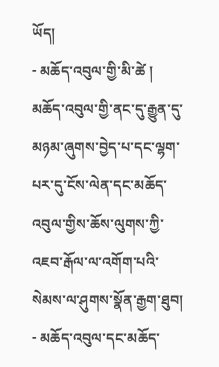ཡོད།
- མཆོད་འབུལ་གྱི་མི་ཚེ ། མཆོད་འབུལ་གྱི་ནང་དུ་རྒྱུན་དུ་མཉམ་ཞུགས་བྱེད་པ་དང་ལྷག་པར་དུ་ངོས་ལེན་དང་མཆོད་འབུལ་གྱིས་ཆོས་ལུགས་ཀྱི་འཇབ་རྒོལ་ལ་འགོག་པའི་སེམས་ལ་ཤུགས་སྣོན་རྒྱག་ཐུབ།
- མཆོད་འབུལ་དང་མཆོད་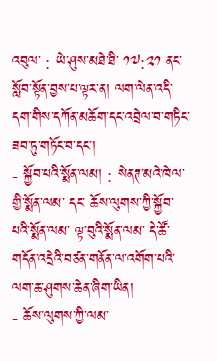འབུལ་ : ཡེ་ཤུས་མཐེ་ཐི་ ༡༧:༢༡ ནང་སློབ་སྟོན་བྱས་པ་ལྟར་ན། ལག་ལེན་འདི་དག་གིས་དཀོན་མཆོག་དང་འབྲེལ་བ་གཏིང་ཟབ་ཏུ་གཏོང་བ་དང་།
- སྐྱོབ་པའི་སྨོན་ལམ། : སེནཊ་མའེ་ཁེལ་གྱི་སྨོན་ལམ་ དང་ ཆོས་ལུགས་ཀྱི་སྐྱོབ་པའི་སྨོན་ལམ་ ལྟ་བུའི་སྨོན་ལམ་ དེ་ཚོ་གདོན་འདྲེའི་བཙན་གནོན་ལ་འགོག་པའི་ལག་ཆ་ཤུགས་ཆེན་ཞིག་ཡིན།
- ཆོས་ལུགས་ཀྱི་ལམ་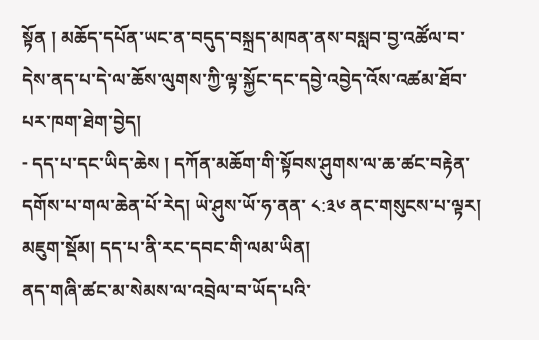སྟོན ། མཆོད་དཔོན་ཡང་ན་བདུད་བསྐྲད་མཁན་ནས་བསླབ་བྱ་འཚོལ་བ་དེས་ནད་པ་དེ་ལ་ཆོས་ལུགས་ཀྱི་ལྟ་སྐྱོང་དང་དབྱེ་འབྱེད་འོས་འཚམ་ཐོབ་པར་ཁག་ཐེག་བྱེད།
- དད་པ་དང་ཡིད་ཆེས ། དཀོན་མཆོག་གི་སྟོབས་ཤུགས་ལ་ཆ་ཚང་བརྟེན་དགོས་པ་གལ་ཆེན་པོ་རེད། ཡེ་ཤུས་ཡོ་ཧ་ནན་ ༨:༣༦ ནང་གསུངས་པ་ལྟར།
མཇུག་སྡོམ། དད་པ་ནི་རང་དབང་གི་ལམ་ཡིན།
ནད་གཞི་ཚང་མ་སེམས་ལ་འབྲེལ་བ་ཡོད་པའི་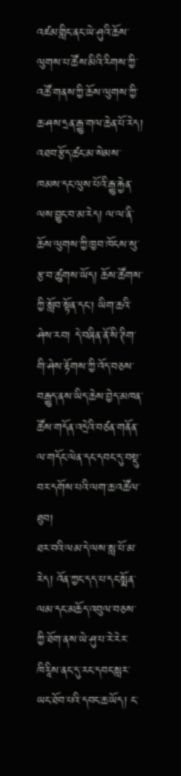འཛམ་གླིང་ནང་ཡེ་ཤུའི་ཆོས་ལུགས་པ་ཚོས་མིའི་རིགས་ཀྱི་འཚོ་གནས་ཀྱི་ཆོས་ལུགས་ཀྱི་ཆ་ཤས་དྲན་རྒྱུ་གལ་ཆེན་པོ་རེད། འཐབ་རྩོད་ཚང་མ་སེམས་ཁམས་དང་ལུས་པོའི་རྒྱུ་རྐྱེན་ལས་བྱུང་བ་མ་རེད། ལ་ལ་ནི་ཆོས་ལུགས་ཀྱི་ཁྱབ་ཁོངས་སུ་རྩ་བ་ཚུགས་ཡོད། ཆོས་ཚོགས་ཀྱི་སློབ་སྟོན་དང་། ཡིག་ཆའི་ཤེས་རབ། དེ་བཞིན་ནོ་སི་ཊིག་གི་ཤེས་རྟོགས་ཀྱི་འོད་བཅས་བརྒྱུད་ནས་ཡིད་ཆེས་བྱེད་མཁན་ཚོས་གདོན་འདྲེའི་བཙན་གནོན་ལ་གདོང་ལེན་དང་དབང་དུ་བསྡུ་བར་དགོས་པའི་ལག་ཆ་འཚོལ་ཐུབ།
ཐར་བའི་ལམ་དེ་ལས་སླ་པོ་མ་རེད། འོན་ཀྱང་དད་པ་དང་སྨོན་ལམ་དང་མཆོད་འབུལ་བཅས་ཀྱི་ཐོག་ནས་ཡེ་ཤུ་པ་རེ་རེར་ཁིརཱིས་ནང་དུ་རང་དབང་སླར་ཡང་ཐོབ་པའི་དབང་ཆ་ཡོད། ང་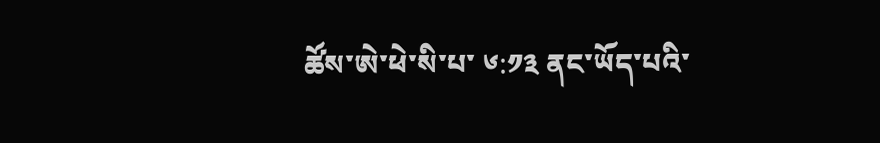ཚོས་ཨེ་ཕེ་སི་པ་ ༦:༡༣ ནང་ཡོད་པའི་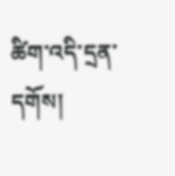ཚིག་འདི་དྲན་དགོས།